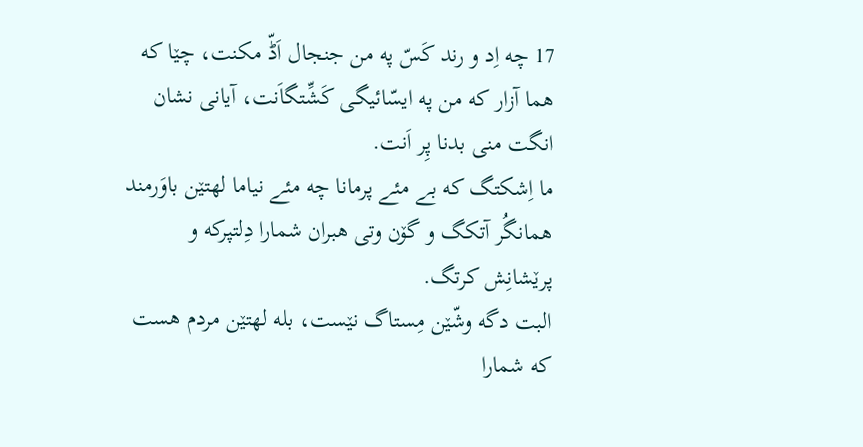17 چه اِد و رند کَسّ په من جنجال اَڈّ مکنت، چێا که هما آزار که من په ایسّائیگی کَشِّتگاَنت، آیانی نشان انگت منی بدنا پِر اَنت.
ما اِشکتگ که بے مئے پرمانا چه مئے نیاما لهتێن باوَرمند همانگُر آتکگ و گۆن وتی هبران شمارا دِلتپرکه و پرێشانِش کرتگ.
البت دگه وشّێن مِستاگ نێست، بله لهتێن مردم هست که شمارا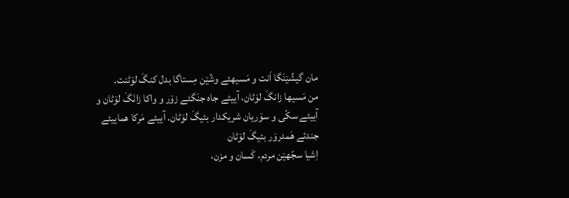مان گیشّێنَگا اَنت و مَسیهئے وشّێن مِستاگا بدل کنگَ لۆٹنت.
من مَسیها زانگَ لۆٹان، آییئے جاه جنَگئے زۆر و واکا زانَگَ لۆٹان و آییئے سکّی و سۆریان شریکدار بئیگَ لۆٹان. آییئے مَرکا هماییئے جندئے هَمدروَر بئیگَ لۆٹان
اِشیا سجّهێن مردم، کَسان و مزن،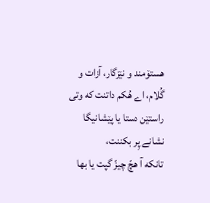هستۆمند و نێزگار، آزات و گُلام، اے هُکم داتنت که وتی راستێن دستا یا پێشانیگا نشانے پِر بکننت،
تانکه آ هچّ چیزّ گپت یا بها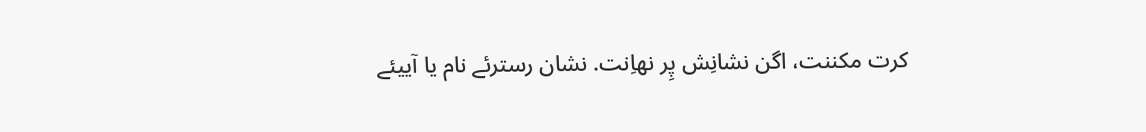کرت مکننت، اگن نشانِش پِر نهاِنت. نشان رسترئے نام یا آییئے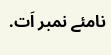نامئے نمبر اَت.